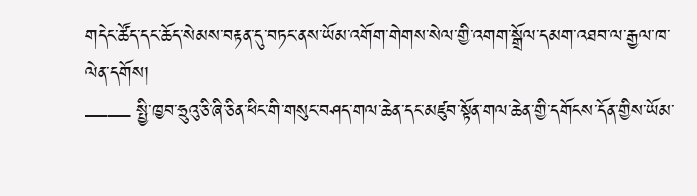གདེང་ཚོད་དང་ཆོད་སེམས་བརྟན་དུ་བཏང་ནས་ཡོམ་འགོག་གེགས་སེལ་གྱི་འགག་སྒྲོལ་དམག་འཐབ་ལ་རྒྱལ་ཁ་ལེན་དགོས།
—— སྤྱི་ཁྱབ་ཧྲུའུ་ཅི་ཞི་ཅིན་ཕིང་གི་གསུང་བཤད་གལ་ཆེན་དང་མཛུབ་སྟོན་གལ་ཆེན་གྱི་དགོངས་དོན་གྱིས་ཡོམ་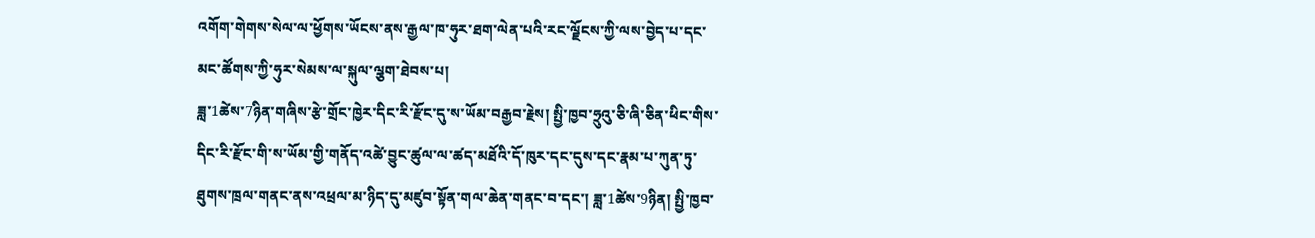འགོག་གེགས་སེལ་ལ་ཕྱོགས་ཡོངས་ནས་རྒྱལ་ཁ་ཧུར་ཐག་ལེན་པའི་རང་ལྗོངས་ཀྱི་ལས་བྱེད་པ་དང་མང་ཚོགས་ཀྱི་ཧུར་སེམས་ལ་སྐུལ་ལྕག་ཐེབས་པ།
ཟླ་1ཚེས་7ཉིན་གཞིས་རྩེ་གྲོང་ཁྱེར་དིང་རི་རྫོང་དུ་ས་ཡོམ་བརྒྱབ་རྗེས། སྤྱི་ཁྱབ་ཧྲུའུ་ཅི་ཞི་ཅིན་ཕིང་གིས་དིང་རི་རྫོང་གི་ས་ཡོམ་གྱི་གནོད་འཚེ་བྱུང་ཚུལ་ལ་ཚད་མཐོའི་དོ་ཁུར་དང་དུས་དང་རྣམ་པ་ཀུན་ཏུ་ཐུགས་ཁྲལ་གནང་ནས་འཕྲལ་མ་ཉིད་དུ་མཛུབ་སྟོན་གལ་ཆེན་གནང་བ་དང་། ཟླ་1ཚེས་9ཉིན། སྤྱི་ཁྱབ་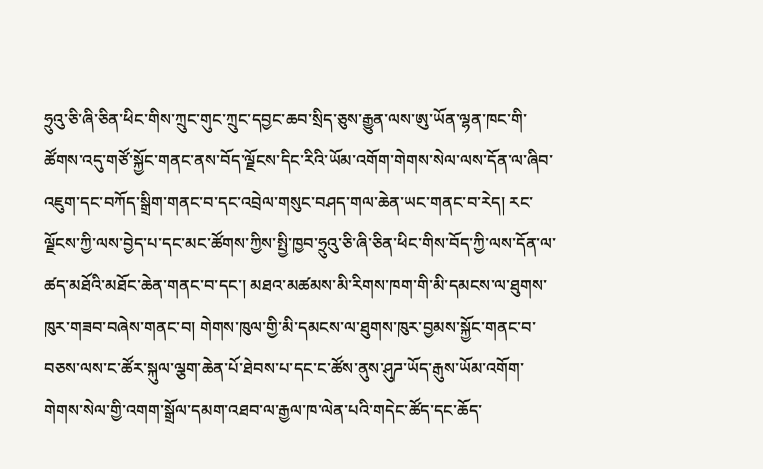ཧྲུའུ་ཅི་ཞི་ཅིན་ཕིང་གིས་ཀྲུང་གུང་ཀྲུང་དབྱང་ཆབ་སྲིད་ཅུས་རྒྱུན་ལས་ཨུ་ཡོན་ལྷན་ཁང་གི་ཚོགས་འདུ་གཙོ་སྐྱོང་གནང་ནས་བོད་ལྗོངས་དིང་རིའི་ཡོམ་འགོག་གེགས་སེལ་ལས་དོན་ལ་ཞིབ་འཇུག་དང་བཀོད་སྒྲིག་གནང་བ་དང་འབྲེལ་གསུང་བཤད་གལ་ཆེན་ཡང་གནང་བ་རེད། རང་ལྗོངས་ཀྱི་ལས་བྱེད་པ་དང་མང་ཚོགས་ཀྱིས་སྤྱི་ཁྱབ་ཧྲུའུ་ཅི་ཞི་ཅིན་ཕིང་གིས་བོད་ཀྱི་ལས་དོན་ལ་ཚད་མཐོའི་མཐོང་ཆེན་གནང་བ་དང་། མཐའ་མཚམས་མི་རིགས་ཁག་གི་མི་དམངས་ལ་ཐུགས་ཁུར་གཟབ་བཞེས་གནང་བ། གེགས་ཁུལ་གྱི་མི་དམངས་ལ་ཐུགས་ཁུར་བྱམས་སྐྱོང་གནང་བ་བཅས་ལས་ང་ཚོར་སྐུལ་ལྕག་ཆེན་པོ་ཐེབས་པ་དང་ང་ཚོས་ནུས་ཤུཌ་ཡོད་རྒུས་ཡོམ་འགོག་གེགས་སེལ་གྱི་འགག་སྒྲོལ་དམག་འཐབ་ལ་རྒྱལ་ཁ་ལེན་པའི་གདེང་ཚོད་དང་ཆོད་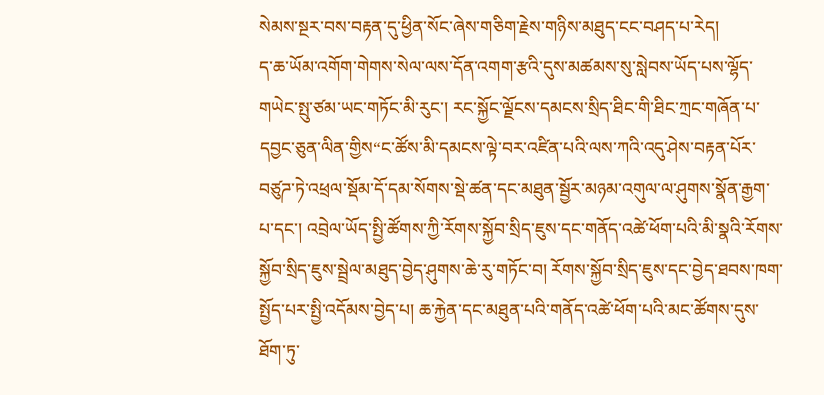སེམས་སྔར་བས་བརྟན་དུ་ཕྱིན་སོང་ཞེས་གཅིག་རྗེས་གཉིས་མཐུད་ངང་བཤད་པ་རེད།
ད་ཆ་ཡོམ་འགོག་གེགས་སེལ་ལས་དོན་འགག་རྩའི་དུས་མཚམས་སུ་སླེབས་ཡོད་པས་ལྷོད་གཡེང་སྤུ་ཙམ་ཡང་གཏོང་མི་རུང་། རང་སྐྱོང་ལྗོངས་དམངས་སྲིད་ཐིང་གི་ཐིང་ཀྲང་གཞོན་པ་དབྱང་ཅུན་ལིན་གྱིས“ང་ཚོས་མི་དམངས་ལྟེ་བར་འཛིན་པའི་ལས་ཀའི་འདུ་ཤེས་བརྟན་པོར་བཙུཌ་ཏེ་འཕྲལ་སྡོམ་དོ་དམ་སོགས་སྡེ་ཚན་དང་མཐུན་སྦྱོར་མཉམ་འགུལ་ལ་ཤུགས་སྣོན་རྒྱག་པ་དང་། འབྲེལ་ཡོད་སྤྱི་ཚོགས་ཀྱི་རོགས་སྐྱོབ་སྲིད་ཇུས་དང་གནོད་འཚེ་ཕོག་པའི་མི་སྣའི་རོགས་སྐྱོབ་སྲིད་ཇུས་སྦྲེལ་མཐུད་བྱེད་ཤུགས་ཆེ་རུ་གཏོང་བ། རོགས་སྐྱོབ་སྲིད་ཇུས་དང་བྱེད་ཐབས་ཁག་སྤྱོད་པར་སྤྱི་འདོམས་བྱེད་པ། ཆ་རྐྱེན་དང་མཐུན་པའི་གནོད་འཚེ་ཕོག་པའི་མང་ཚོགས་དུས་ཐོག་ཏུ་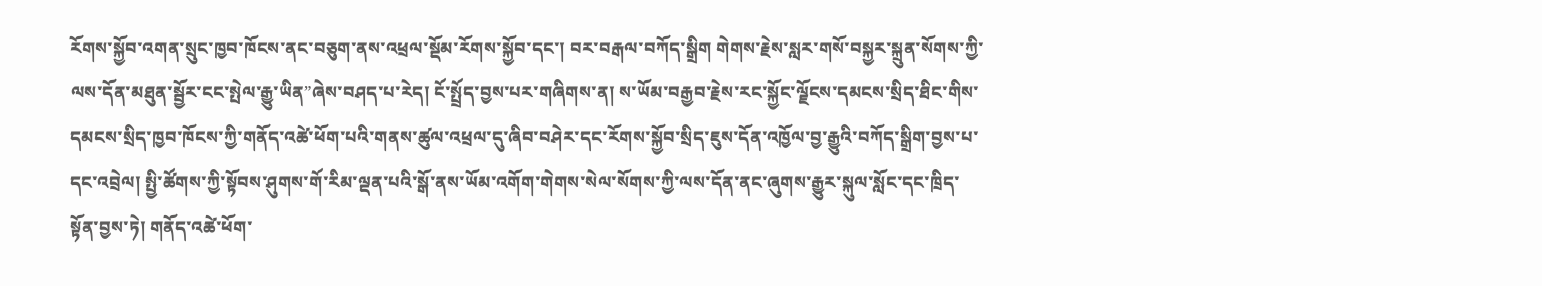རོགས་སྐྱོབ་འགན་སྲུང་ཁྱབ་ཁོངས་ནང་བཅུག་ནས་འཕྲལ་སྡོམ་རོགས་སྐྱོབ་དང་། བར་བརྒལ་བཀོད་སྒྲིག གེགས་རྗེས་སླར་གསོ་བསྐྱར་སྐྲུན་སོགས་ཀྱི་ལས་དོན་མཐུན་སྦྱོར་ངང་སྤེལ་རྒྱུ་ཡིན”ཞེས་བཤད་པ་རེད། ངོ་སྤྲོད་བྱས་པར་གཞིགས་ན། ས་ཡོམ་བརྒྱབ་རྗེས་རང་སྐྱོང་ལྗོངས་དམངས་སྲིད་ཐིང་གིས་དམངས་སྲིད་ཁྱབ་ཁོངས་ཀྱི་གནོད་འཚེ་ཕོག་པའི་གནས་ཚུལ་འཕྲལ་དུ་ཞིབ་བཤེར་དང་རོགས་སྐྱོབ་སྲིད་ཇུས་དོན་འཁྱོལ་བྱ་རྒྱུའི་བཀོད་སྒྲིག་བྱས་པ་དང་འབྲེལ། སྤྱི་ཚོགས་ཀྱི་སྟོབས་ཤུགས་གོ་རིམ་ལྡན་པའི་སྒོ་ནས་ཡོམ་འགོག་གེགས་སེལ་སོགས་ཀྱི་ལས་དོན་ནང་ཞུགས་རྒྱུར་སྐུལ་སློང་དང་ཁྲིད་སྟོན་བྱས་ཏེ། གནོད་འཚེ་ཕོག་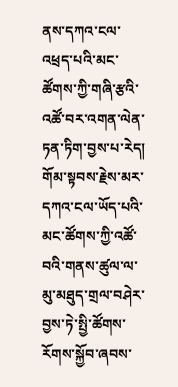ནས་དཀའ་ངལ་འཕྲད་པའི་མང་ཚོགས་ཀྱི་གཞི་རྩའི་འཚོ་བར་འགན་ལེན་ཏན་ཏིག་བྱས་པ་རེད། གོམ་སྟབས་རྗེས་མར་དཀའ་ངལ་ཡོད་པའི་མང་ཚོགས་ཀྱི་འཚོ་བའི་གནས་ཚུལ་ལ་མུ་མཐུད་གྲལ་བཤེར་བྱས་ཏེ་སྤྱི་ཚོགས་རོགས་སྐྱོབ་ཞབས་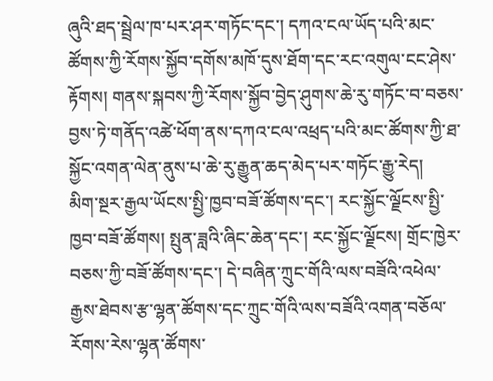ཞུའི་ཐད་སྦྲེལ་ཁ་པར་ཤར་གཏོང་དང་། དཀའ་ངལ་ཡོད་པའི་མང་ཚོགས་ཀྱི་རོགས་སྐྱོབ་དགོས་མཁོ་དུས་ཐོག་དང་རང་འགུལ་ངང་ཤེས་རྟོགས། གནས་སྐབས་ཀྱི་རོགས་སྐྱོབ་བྱེད་ཤུགས་ཆེ་རུ་གཏོང་བ་བཅས་བྱས་ཏེ་གནོད་འཚེ་ཕོག་ནས་དཀའ་ངལ་འཕྲད་པའི་མང་ཚོགས་ཀྱི་ཐ་སྐྱོང་འགན་ལེན་ནུས་པ་ཆེ་རུ་རྒྱུན་ཆད་མེད་པར་གཏོང་རྒྱུ་རེད།
མིག་སྔར་རྒྱལ་ཡོངས་སྤྱི་ཁྱབ་བཟོ་ཚོགས་དང་། རང་སྐྱོང་ལྗོངས་སྤྱི་ཁྱབ་བཟོ་ཚོགས། སྤུན་ཟླའི་ཞིང་ཆེན་དང་། རང་སྐྱོང་ལྗོངས། གྲོང་ཁྱེར་བཅས་ཀྱི་བཟོ་ཚོགས་དང་། དེ་བཞིན་ཀྲུང་གོའི་ལས་བཟོའི་འཕེལ་རྒྱས་ཐེབས་རྩ་ལྷན་ཚོགས་དང་ཀྲུང་གོའི་ལས་བཟོའི་འགན་བཅོལ་རོགས་རེས་ལྷན་ཚོགས་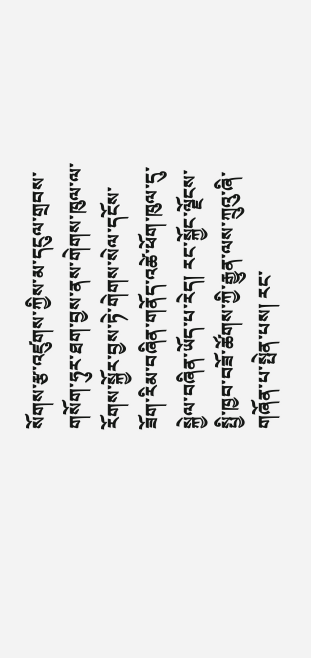སོགས་རྩ་འཛུགས་ཀྱིས་མ་དངུལ་གྲབས་གསོག་ཧུར་ཐག་བྱས་ནས་གེགས་ཁུལ་ལ་རོགས་སྐྱོར་བྱས་ཏེ་གེགས་སེལ་དངོས་ཟོག་རིམ་བཞིན་གནོད་འཚེ་ཕོག་ཁུལ་དུ་སྐྱེལ་བཞིན་ཡོད་པ་རེད། རང་སྐྱོང་ལྗོངས་སྤྱི་ཁྱབ་བཟོ་ཚོགས་ཀྱི་རྒྱུན་ལས་ཀྲུའུ་ཞི་གཞོན་པ་སྤེན་པས། རང་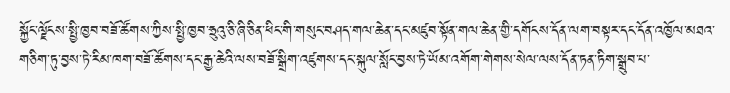སྐྱོང་ལྗོངས་སྤྱི་ཁྱབ་བཟོ་ཚོགས་ཀྱིས་སྤྱི་ཁྱབ་ཧྲུའུ་ཅི་ཞི་ཅིན་ཕིང་གི་གསུང་བཤད་གལ་ཆེན་དང་མཛུབ་སྟོན་གལ་ཆེན་གྱི་དགོངས་དོན་ལག་བསྟར་དང་དོན་འཁྱོལ་མཐའ་གཅིག་ཏུ་བྱས་ཏེ་རིམ་ཁག་བཟོ་ཚོགས་དང་རྒྱ་ཆེའི་ལས་བཟོ་སྒྲིག་འཛུགས་དང་སྐུལ་སློང་བྱས་ཏེ་ཡོམ་འགོག་གེགས་སེལ་ལས་དོན་ཏན་ཏིག་སྒྲུབ་པ་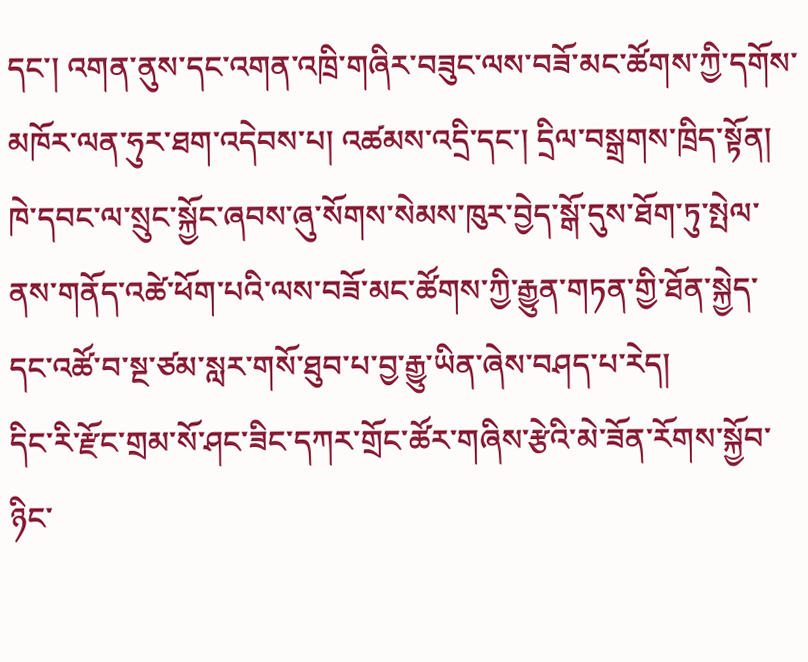དང་། འགན་ནུས་དང་འགན་འཁྲི་གཞིར་བཟུང་ལས་བཟོ་མང་ཚོགས་ཀྱི་དགོས་མཁོར་ལན་ཧུར་ཐག་འདེབས་པ། འཚམས་འདྲི་དང་། དྲིལ་བསྒྲགས་ཁྲིད་སྟོན། ཁེ་དབང་ལ་སྲུང་སྐྱོང་ཞབས་ཞུ་སོགས་སེམས་ཁུར་བྱེད་སྒོ་དུས་ཐོག་ཏུ་སྤེལ་ནས་གནོད་འཚེ་ཕོག་པའི་ལས་བཟོ་མང་ཚོགས་ཀྱི་རྒྱུན་གཏན་གྱི་ཐོན་སྐྱེད་དང་འཚོ་བ་སྔ་ཙམ་སླར་གསོ་ཐུབ་པ་བྱ་རྒྱུ་ཡིན་ཞེས་བཤད་པ་རེད།
དིང་རི་རྫོང་གྲམ་སོ་ཤང་ཟིང་དཀར་གྲོང་ཚོར་གཞིས་རྩེའི་མེ་ཟོན་རོགས་སྐྱོབ་ཉིང་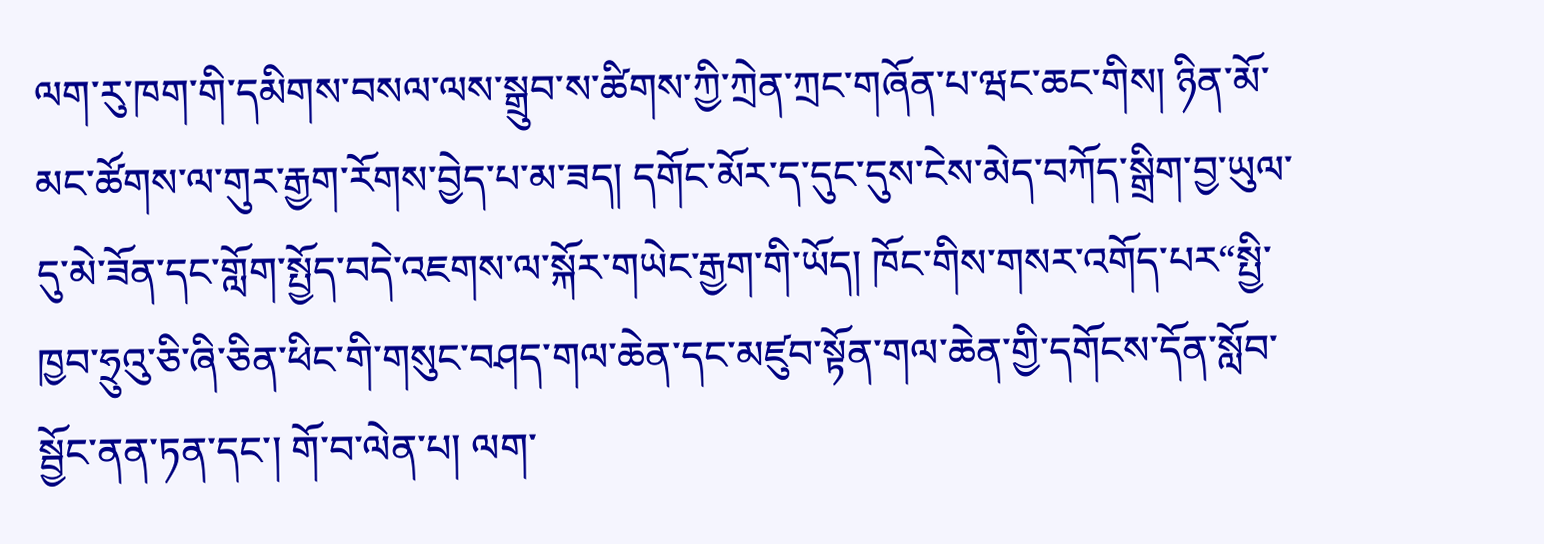ལག་རུ་ཁག་གི་དམིགས་བསལ་ལས་སྒྲུབ་ས་ཚིགས་ཀྱི་ཀྲེན་ཀྲང་གཞོན་པ་ཝང་ཆང་གིས། ཉིན་མོ་མང་ཚོགས་ལ་གུར་རྒྱག་རོགས་བྱེད་པ་མ་ཟད། དགོང་མོར་ད་དུང་དུས་ངེས་མེད་བཀོད་སྒྲིག་བྱ་ཡུལ་དུ་མེ་ཟོན་དང་གློག་སྤྱོད་བདེ་འཇགས་ལ་སྐོར་གཡེང་རྒྱག་གི་ཡོད། ཁོང་གིས་གསར་འགོད་པར“སྤྱི་ཁྱབ་ཧྲུའུ་ཅི་ཞི་ཅིན་ཕིང་གི་གསུང་བཤད་གལ་ཆེན་དང་མཛུབ་སྟོན་གལ་ཆེན་གྱི་དགོངས་དོན་སློབ་སྦྱོང་ནན་ཏན་དང་། གོ་བ་ལེན་པ། ལག་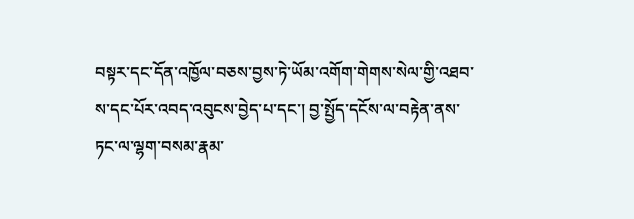བསྟར་དང་དོན་འཁྱོལ་བཅས་བྱས་ཏེ་ཡོམ་འགོག་གེགས་སེལ་གྱི་འཐབ་ས་དང་པོར་འབད་འབུངས་བྱེད་པ་དང་། བྱ་སྤྱོད་དངོས་ལ་བརྟེན་ནས་ཏང་ལ་ལྷག་བསམ་རྣམ་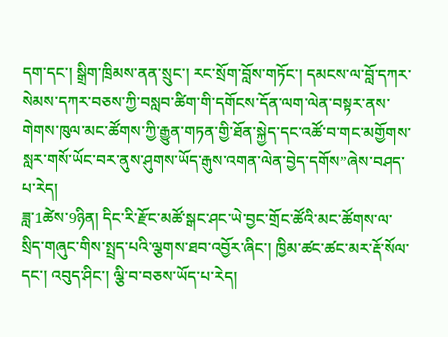དག་དང་། སྒྲིག་ཁྲིམས་ནན་སྲུང་། རང་སྲོག་བློས་གཏོང་། དམངས་ལ་བློ་དཀར་སེམས་དཀར་བཅས་ཀྱི་བསླབ་ཚིག་གི་དགོངས་དོན་ལག་ལེན་བསྟར་ནས་གེགས་ཁུལ་མང་ཚོགས་ཀྱི་རྒྱུན་གཏན་གྱི་ཐོན་སྐྱེད་དང་འཚོ་བ་གང་མགྱོགས་སླར་གསོ་ཡོང་བར་ནུས་ཤུགས་ཡོད་རྒུས་འགན་ལེན་བྱེད་དགོས”ཞེས་བཤད་པ་རེད།
ཟླ་1ཚེས་9ཉིན། དིང་རི་རྫོང་མཚོ་སྒང་ཤང་ཡེ་བྱང་གྲོང་ཚོའི་མང་ཚོགས་ལ་སྲིད་གཞུང་གིས་སྤྲད་པའི་ལྕགས་ཐབ་འབྱོར་ཞིང་། ཁྱིམ་ཚང་ཚང་མར་རྡོ་སོལ་དང་། འབུད་ཤིང་། ལྕི་བ་བཅས་ཡོད་པ་རེད།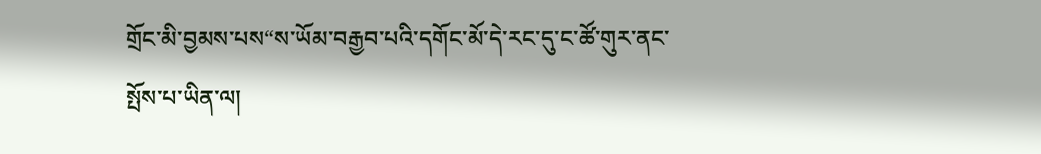གྲོང་མི་བྱམས་པས“ས་ཡོམ་བརྒྱབ་པའི་དགོང་མོ་དེ་རང་དུ་ང་ཚོ་གུར་ནང་སྤོས་པ་ཡིན་ལ།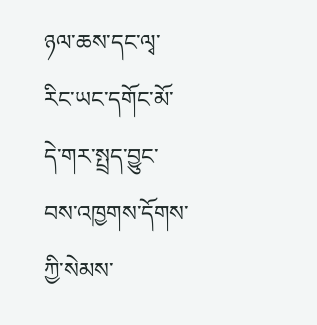ཉལ་ཆས་དང་ལྭ་རིང་ཡང་དགོང་མོ་དེ་གར་སྤྲད་བྱུང་བས་འཁྱགས་དོགས་ཀྱི་སེམས་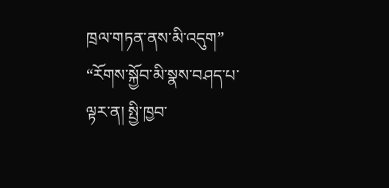ཁྲལ་གཏན་ནས་མི་འདུག” “རོགས་སྐྱོབ་མི་སྣས་བཤད་པ་ལྟར་ན། སྤྱི་ཁྱབ་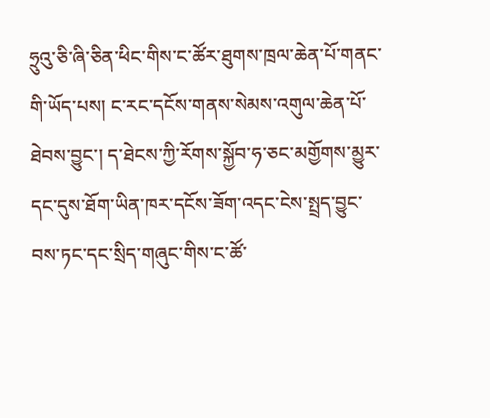ཧྲུའུ་ཅི་ཞི་ཅིན་ཕིང་གིས་ང་ཚོར་ཐུགས་ཁྲལ་ཆེན་པོ་གནང་གི་ཡོད་པས། ང་རང་དངོས་གནས་སེམས་འགུལ་ཆེན་པོ་ཐེབས་བྱུང་། ད་ཐེངས་ཀྱི་རོགས་སྐྱོབ་ཧ་ཅང་མགྱོགས་མྱུར་དང་དུས་ཐོག་ཡིན་ཁར་དངོས་ཟོག་འདང་ངེས་སྤྲད་བྱུང་བས་ཏང་དང་སྲིད་གཞུང་གིས་ང་ཚོ་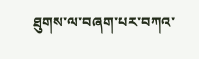ཐུགས་ལ་བཞག་པར་བཀའ་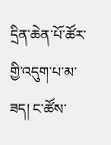དྲིན་ཆེན་པོ་ཚོར་གྱི་འདུག་པ་མ་ཟད། ང་ཚོས་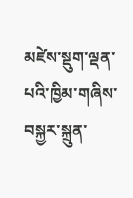མཛེས་སྡུག་ལྡན་པའི་ཁྱིམ་གཞིས་བསྐྱར་སྐྲུན་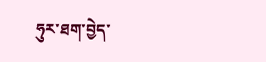ཧུར་ཐག་བྱེད་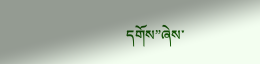དགོས”ཞེས་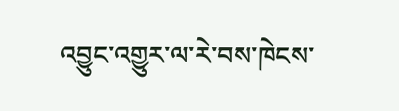འབྱུང་འགྱུར་ལ་རེ་བས་ཁེངས་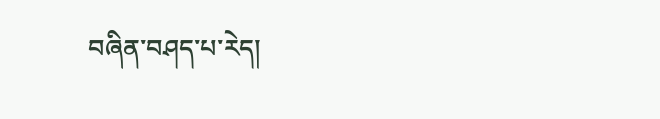བཞིན་བཤད་པ་རེད།